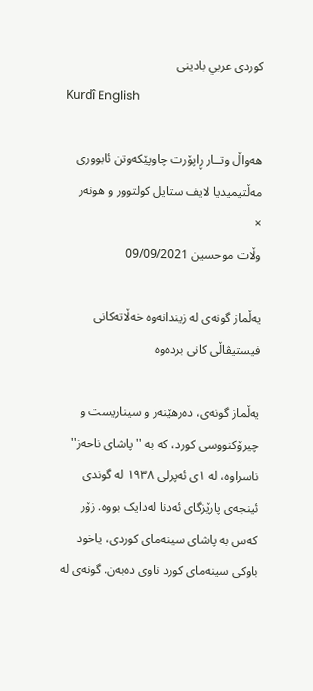كوردی عربي بادینی
Kurdî English

هه‌واڵ وتــار ڕاپۆرت چاوپێكه‌وتن ئابووری مه‌ڵتیمیدیا لایف ستایل كولتوور و هونه‌ر
×
وڵات موحسین 09/09/2021

یەڵماز گونەی له‌ زیندانه‌وه‌ خه‌ڵاته‌كانی فیستیڤاڵی كانی بردەوه‌

یەڵماز گونەی، دەرهێنەر و سیناریست و چیرۆکنووسی کورد، كه‌ بە ''پاشای ناحەز'' ناسراوە، لە ١ی ئەپرلی ١٩٣٨ لە گوندی ئینجەی پارێزگای ئەدنا لەدایک بووە. زۆر کەس بە پاشای سینەمای کوردی، یاخود باوکی سینەمای کورد ناوی دەبەن. گونەی لە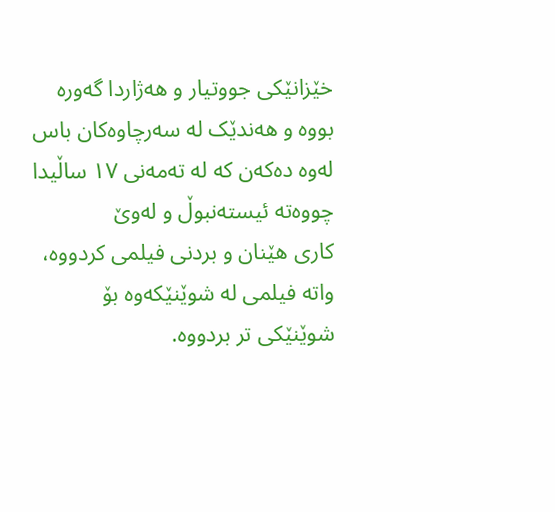خێزانێکی جووتیار و هەژاردا گەورە بووە و هەندێک لە سەرچاوەکان باس لەوە دەکەن کە لە تەمەنی ١٧ ساڵیدا چووەتە ئیستەنبوڵ و لەوێ کاری ‌هێنان و بردنی فیلمی کردووە، واتە فیلمی لە شوێنێکەوە بۆ شوێنێکی تر بردووە.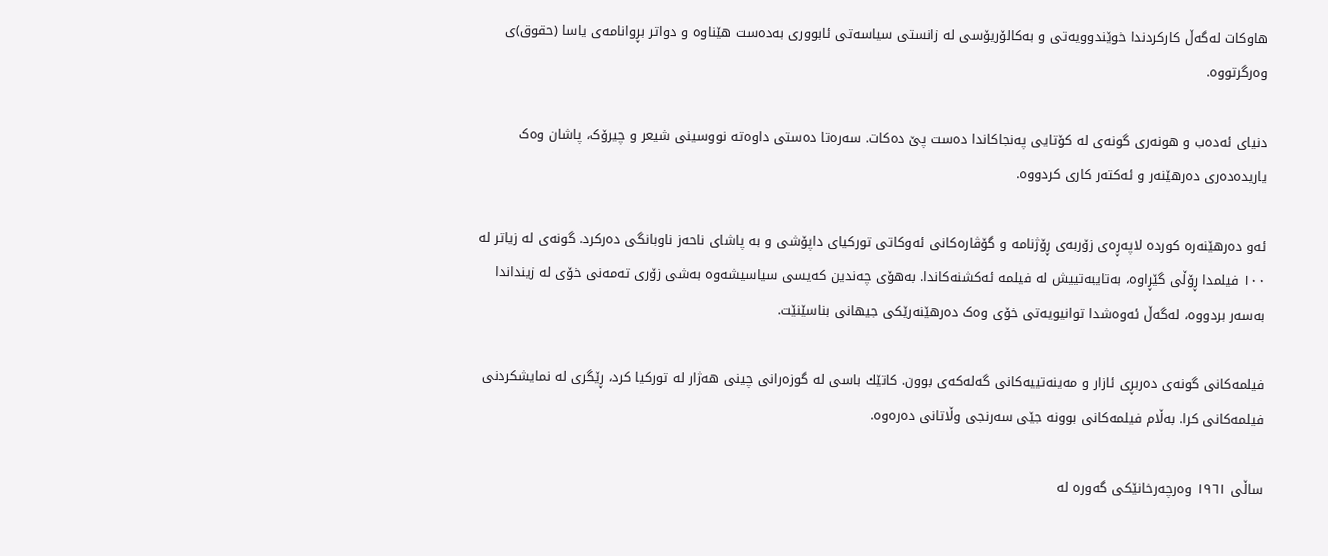هاوکات لەگەڵ کارکردندا خوێندوویەتی و بەکالۆریۆسی لە زانستی سیاسەتی ئابووری بەدەست هێناوە و دواتر بڕوانامەی یاسا (حقوق)ی وەرگرتووە.

دنیای ئەدەب و هونەری گونەی لە کۆتایی پەنجاکاندا دەست پێ دەکات. سەرەتا ده‌ستی داوه‌ته‌ نووسینی شیعر و چیرۆک، پاشان وەک یاریدەدەری دەرهێنەر و ئەکتەر کاری کردووە.

ئەو دەرهێنەرە کوردە لاپەڕەی زۆربەی ڕۆژنامە و گۆڤارەکانی ئەوکاتی تورکیای داپۆشی و بە پاشای ناحەز ناوبانگی دەرکرد. گونەی لە زیاتر لە ١٠٠ فیلمدا ڕۆڵی گێڕاوە، بەتایبەتییش لە فیلمە ئەکشنەکاندا. بەهۆی چەندین کەیسی سیاسیشەوە بەشی زۆری تەمەنی خۆی لە زینداندا بەسەر بردووە، لەگەڵ ئەوەشدا توانیویەتی خۆی وەک دەرهێنەرێکی جیهانی بناسێنێت.

فیلمەکانی گونەی دەربڕی ئازار و مەینەتییەکانی گەلەکەی بوون. كاتێك باسی له‌ گوزەرانی چینی هەژار لە تورکیا کرد، ڕێگری لە نمایشکردنی فیلمەکانی کرا. بەڵام فیلمەکانی بوونە جێی سەرنجی وڵاتانی دەرەوە.

ساڵی ١٩٦١ وەرچەرخانێکی گه‌وره‌ لە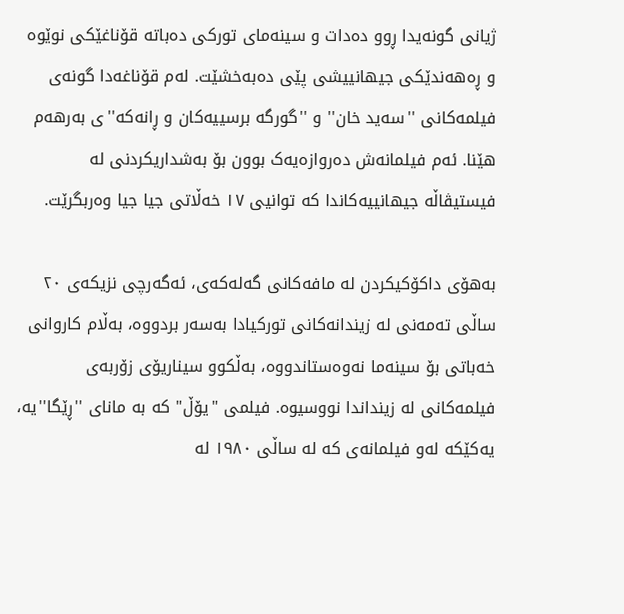ژیانی گونەیدا ڕوو ده‌دات و سینەمای تورکی ده‌باته‌ قۆناغێكی نوێوە و ڕەهەندێکی جیهانییشی پێی ده‌به‌خشێت. لەم قۆناغەدا گونەی فیلمەکانی ''سەید خان'' و ''گورگە برسییەکان و ڕانەکە''ی بەرهەم هێنا. ئەم فیلمانەش دەروازەیەک بوون بۆ بەشداریکردنی لە فیستیڤاڵە جیهانییەکاندا کە توانیی ١٧ خەڵاتی جیا جیا وەربگرێت.

بەهۆی داکۆکیکردن لە مافەکانی گەلەکەی، ئەگەرچی نزیکەی ٢٠ ساڵی تەمەنی لە زیندانەکانی تورکیادا بەسەر بردووە، بەڵام کاروانی خەباتی بۆ سینەما نەوەستاندووە، بەڵکوو سیناریۆی زۆربەی فیلمەکانی لە زینداندا نووسیوە. فیلمی "یۆڵ" كه‌ بە مانای ''ڕێگا''یە، یەکێکە لەو فیلمانەی کە لە ساڵی ١٩٨٠ لە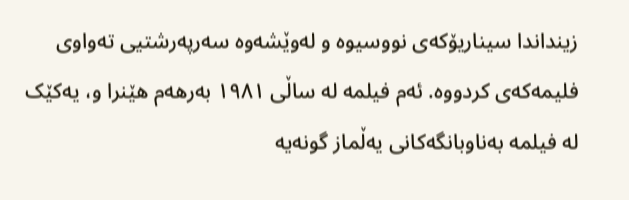زینداندا سیناریۆکەی نووسیوە و لەوێشەوە سەرپەرشتیی تەواوی فلیمەکەی کردووە. ئەم فیلمە لە ساڵی ١٩٨١ بەرھەم ھێنرا و، یەکێک لە فیلمە بەناوبانگەکانی یەڵماز گونەیە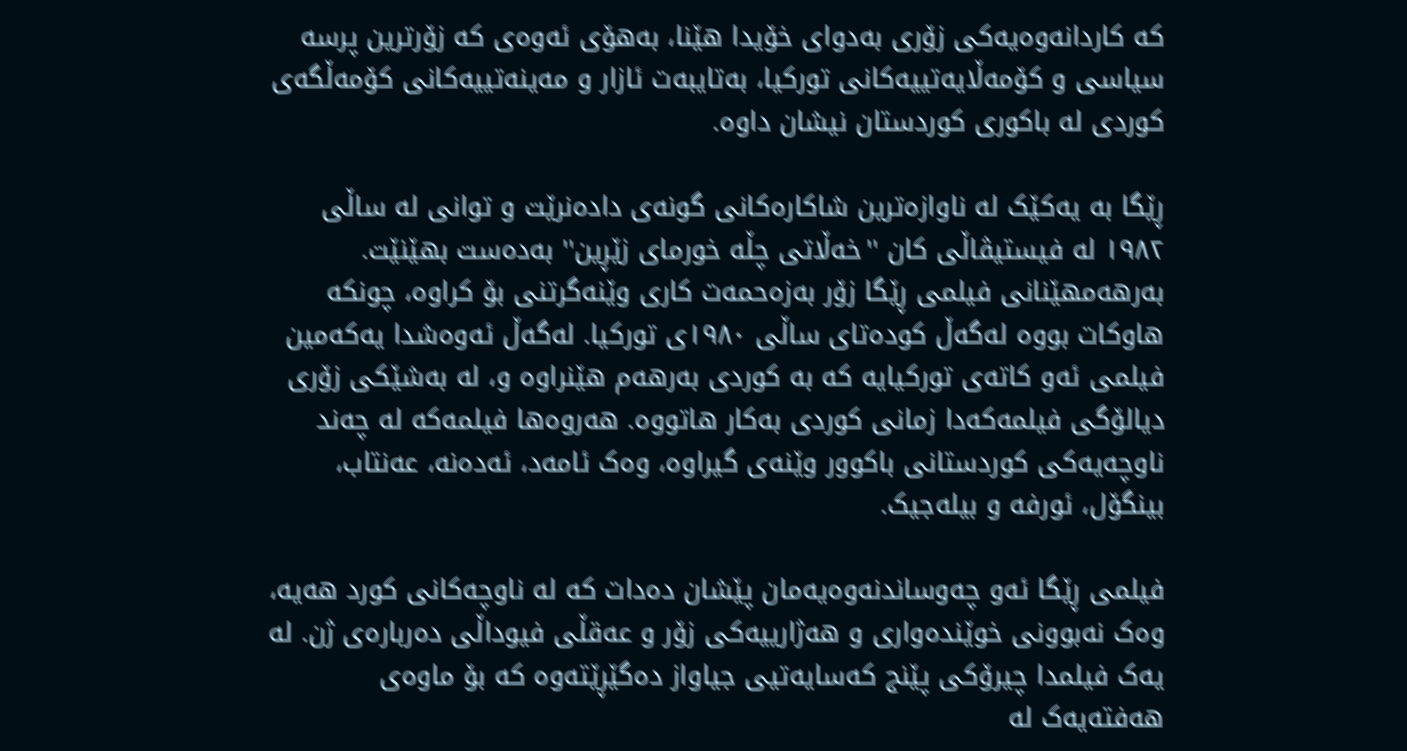كه‌ کاردانەوەیەکی زۆری بەدوای خۆیدا ھێنا، بەهۆی ئەوەی کە زۆرترین پرسە سیاسی و کۆمەڵایەتییەکانی تورکیا، بەتایبەت ئازار و مەینەتییەکانی کۆمەڵگەی کوردی لە باکوری کوردستان نیشان داوە.

ڕێگا بە یەکێک لە ناوازەترین شاکارەکانی گونەی دادەنرێت و توانی لە ساڵی ١٩٨٢ لە فیستیڤاڵی کان ''خەڵاتی چڵە خورمای زێڕین'' بەدەست بهێنێت. بەرهەمهێنانی فیلمی ڕێگا زۆر بەزەحمەت کاری وێنەگرتنی بۆ کراوە، چونکە ھاوکات بووە لەگەڵ کودەتای ساڵی ١٩٨٠ی تورکیا. لەگەڵ ئەوەشدا یەکەمین فیلمی ئەو کاتەی تورکیایە کە بە کوردی بەرھەم ھێنراوە و، لە بەشێکی زۆری دیالۆگی فیلمەکەدا زمانی کوردی بەکار هاتووە. هەروەها فیلمەكە لە چەند ناوچەیەکی کوردستانی باکوور وێنەی گیراوە، وەک ئامەد، ئەدەنە، عەنتاب، بینگۆل، ئورفە و بیلەجیک.

فیلمی ڕێگا ئەو چەوساندنەوەیەمان پێشان دەدات کە لە ناوچەکانی کورد هەیە، وەک نەبوونی خوێندەواری و هەژارییەکی زۆر و عەقڵی فیوداڵی دەربارەی ژن. لە یەک فیلمدا چیرۆکی پێنج کەسایەتیی جیاواز دەگێڕێتەوە کە بۆ ماوەی هەفتەیەک لە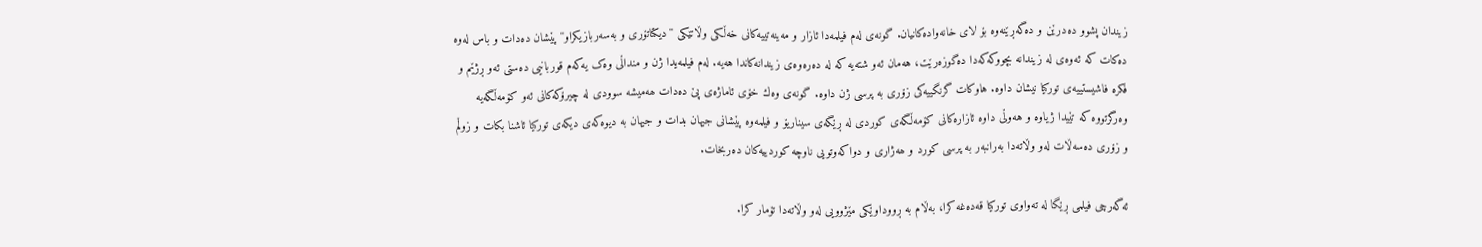زیندان پشوو دەدرێن و دەگەڕێنەوە بۆ لای خانەوادەکانیان. گونەی لەم فیلمەدا ئازار و مەینەتییەکانی خەڵکی وڵاتێکی ''دیکتاتۆری و بەسەربازیکراو'' پێشان دەدات و باس لەوە دەکات کە ئەوەی لە زیندانە بچووکەکه‌دا دەگوزەرێت، هەمان ئەو شتەیە کە لە دەرەوەی زیندانەکاندا هه‌یه‌. لەم فیلمەیدا ژن و منداڵی وەک یەکەم قوربانیی دەستی ئەو ڕژێم و فکرە فاشیستییەی تورکیا نیشان داوە. هاوکات گرنگییەکی زۆری بە پرسی ژن داوە. گونەی وەك خۆی ئاماژەی پێ دەدات ھەمیشە سوودی لە چیرۆكەكانی ئەو كۆمەڵگەیە وەرگرتووە کە تێیدا ژیاوە و هەوڵی داوە ئازارەکانی کۆمەڵگەی کوردی لە ڕێگەی سیناریۆ و فیلمەوە پێشانی جیهان بدات و جيهان به‌ دیوەکەی دیكه‌ی تورکیا ئاشنا بكات و زوڵم و زۆری دەسەڵات لەو وڵاتەدا بەرانبەر بە پرسی کورد و ھەژاری و دواکەوتویی ناوچە کوردییەکان ده‌ربخات.

ئەگەرچی فیلمی ڕێگا لە تەواوی تورکیا قەدەغە کرا، به‌ڵام به‌ ڕووداوێكی مێژوویی له‌و وڵاتەدا تۆمار كرا.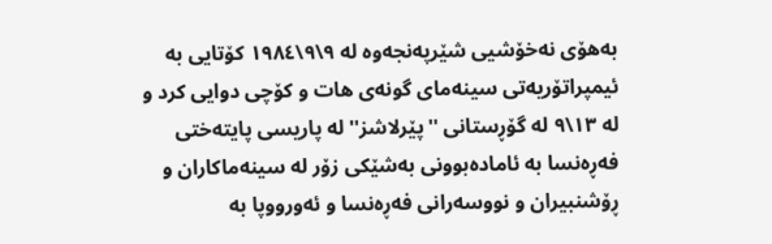بەهۆی نەخۆشیی شێرپەنجەوە‌ لە ٩\٩\١٩٨٤ کۆتایی بە ئيمپراتۆریەتی سینەمای گونەی هات و کۆچی دوایی کرد و لە ١٣\٩ لە گۆڕستانی ''پێرلاشز'' لە پاریسی پایتەختی فەڕەنسا بە ئامادەبوونی بەشێکی زۆر لە سینەماکاران و ڕۆشنبیران و نووسەرانی فەڕەنسا و ئەورووپا بە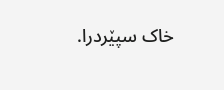خاک سپێردرا.